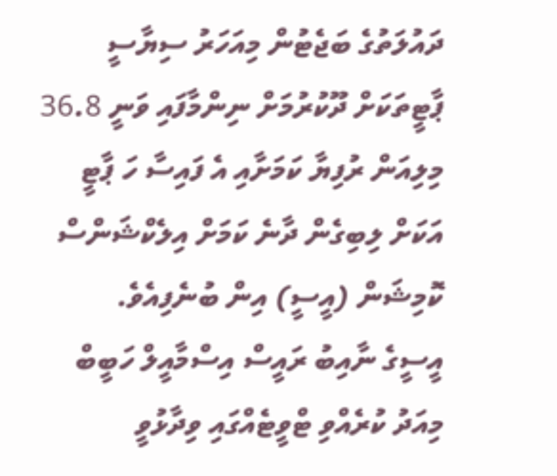ދައުލަތުގެ ބަޖެޓުން މިއަހަރު ސިޔާސީ ޕާޓީތަކަށް ދޫކުރުމަށް ނިންމާފައި ވަނީ 36.8 މިލިއަން ރުފިޔާ ކަމަށާއި އެ ފައިސާ ހަ ޕާޓީ އަކަށް ލިބިގެން ދާނެ ކަމަށް އިލެކްޝަންސް ކޮމިޝަން (އީސީ) އިން ބުނެފިއެވެ.
އީސީގެ ނާއިބު ރައީސް އިސްމާއީލް ހަބީބް މިއަދު ކުރެއްވި ޓްވީޓެއްގައި ވިދާޅުވީ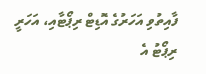ފާއިތުވި އަހަރުގެ އޮޑިޓް ރިޕޯޓާއި، އަހަރީ ރިޕޯޓު އެ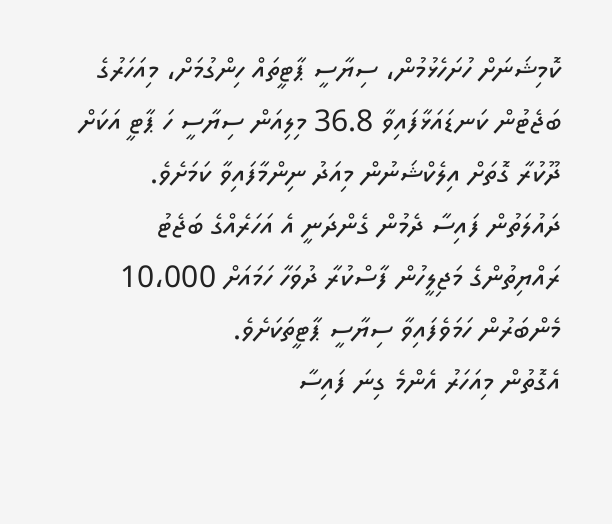ކޮމިޝަނަށް ހުށަހެޅުމުން، ސިޔާސީ ޕާޓީތައް ހިންގުމަށް، މިއަހަރުގެ ބަޖެޓުން ކަނޑައަޅާފައިވާ 36.8 މިލިއަން ސިޔާސީ ހަ ޕާޓީ އަކަށް ދޫކުރާ ގޮތަށް އިލެކްޝަނުން މިއަދު ނިންމާފައިވާ ކަމަށެވެ.
ދައުލަތުން ފައިސާ ދެމުން ގެންދަނީ އެ އަހަރެއްގެ ބަޖެޓު ރައްޔިތުންގެ މަޖިލީހުން ފާސްކުރާ ދުވަހާ ހަމައަށް 10،000 މެންބަރުން ހަމަވެފައިވާ ސިޔާސީ ޕާޓީތަކަށެވެ.
އެގޮތުން މިއަހަރު އެންމެ ގިނަ ފައިސާ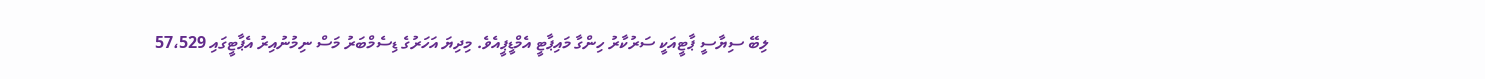ލިބޭ ސިޔާސީ ޕާޓީއަކީ ސަރުކާރު ހިންގާ މައިޕާޓީ އެމްޑީޕީއެވެ. މިދިޔަ އަހަރުގެ ޑިސެމްބަރު މަސް ނިމުނުއިރު އެޕާޓީގައި 57،529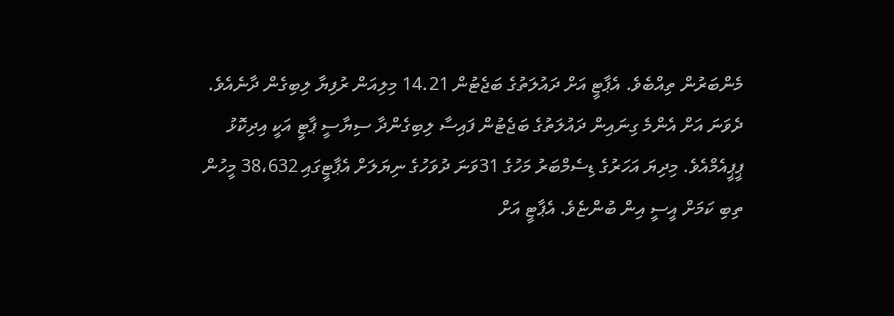މެންބަރުން ތިއްބެވެ. އެޕާޓީ އަށް ދައުލަތުގެ ބަޖެޓުން 14.21 މިލިއަން ރުފިޔާ ލިބިގެން ދާނެއެވެ.
ދެވަނަ އަށް އެންމެ ގިނައިން ދައުލަތުގެ ބަޖެޓުން ފައިސާ ލިބިގެންދާ ސިޔާސީ ޕާޓީ އަކީ އިދިކޮޅު ޕީޕީއެމްއެވެ. މިދިޔަ އަހަރުގެ ޑިސެމްބަރު މަހުގެ 31ވަނަ ދުވަހުގެ ނިޔަލަށް އެޕާޓީގައި 38،632 މީހުން ތިބި ކަމަށް އީސީ އިން ބުންޏެވެ. އެޕާޓީ އަށް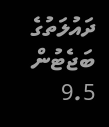ދައުލަތުގެ ބަޖެޓުން 9.5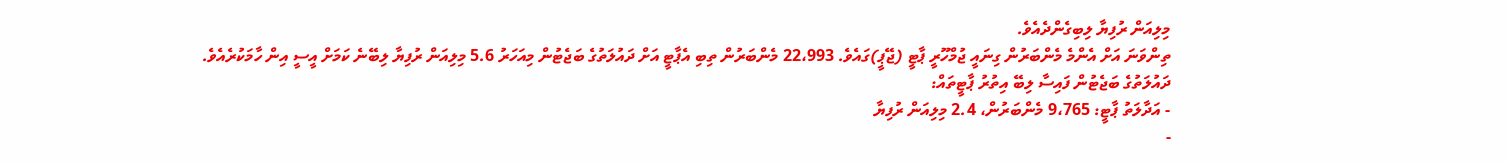މިލިއަން ރުފިޔާ ލިބިގެންދެއެވެ.
ތިންވަނަ އަށް އެންމެ މެންބަރުން ގިނައީ ޖުމްހޫރީ ޕާޓީ (ޖޭޕީ)ގައެވެ. 22،993 މެންބަރުން ތިބި އެޕާޓީ އަށް ދައުލަތުގެ ބަޖެޓުން މިއަހަރު 5.6 މިލިއަން ރުފިޔާ ލިބޭނެ ކަމަށް އީސީ އިން ހާމަކުރެއެވެ.
ދައުލަތުގެ ބަޖެޓުން ފައިސާ ލިބޭ އިތުރު ޕާޓީތައް:
- އަދާލަތު ޕާޓީ: 9،765 މެންބަރުން، 2.4 މިލިއަން ރުފިޔާ
-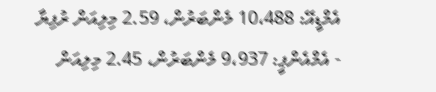އެމްޑީއޭ: 10،488 މެންބަރުން، 2.59 މިލިއަން ރުފިޔާ
- އެމްއެންޕީ: 9،937 މެންބަރުން، 2.45 މިލިއަން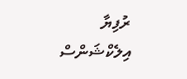ރުފިޔާ
އިލެކްޝަންސް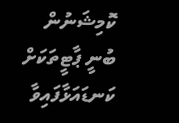ކޮމިޝަނުން ބުނީ ޕާޓީތަކަށް ކަނޑައަޅާފައިވާ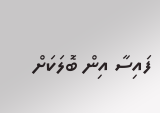ފައިސާ އިން ބޮލަކަށް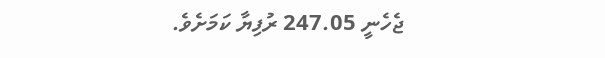ޖެހެނީ 247.05 ރުފިޔާ ކަމަށެވެ.